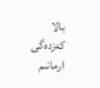بالا كەزدەگى ارمانىم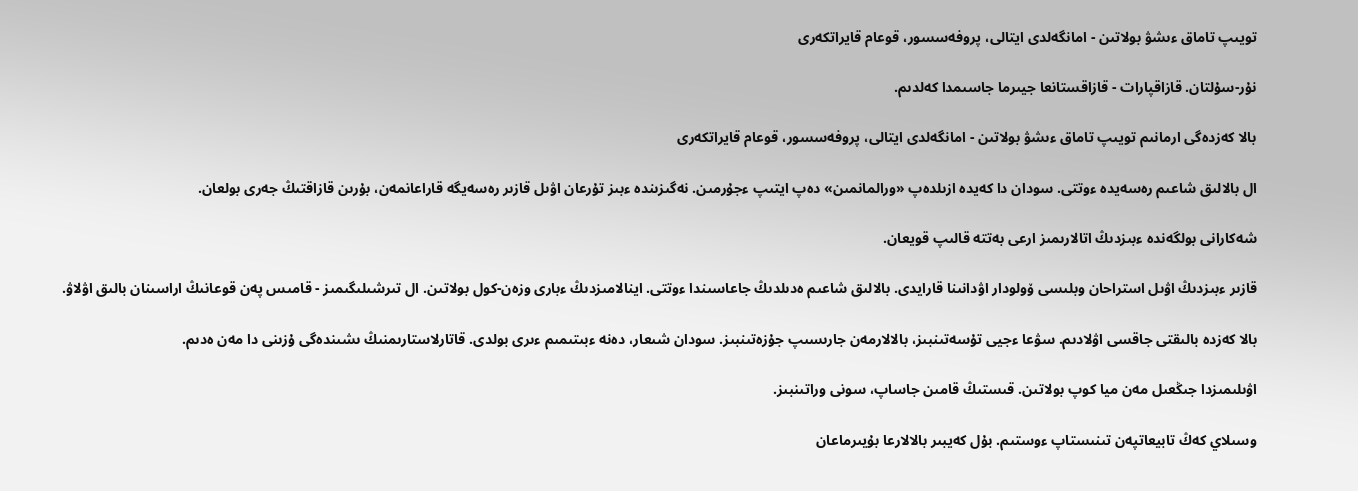تويىپ تاماق ءىشۋ بولاتىن - امانگەلدى ايتالى، پروفەسسور، قوعام قايراتكەرى

نۇر-سۇلتان. قازاقپارات - قازاقستانعا جيىرما جاسىمدا كەلدىم.

بالا كەزدەگى ارمانىم تويىپ تاماق ءىشۋ بولاتىن - امانگەلدى ايتالى، پروفەسسور، قوعام قايراتكەرى

ال بالالىق شاعىم رەسەيدە ءوتتى. سودان دا كەيدە ازىلدەپ «ورالمانمىن» دەپ ايتىپ ءجۇرمىن. نەگىزىندە ءبىز تۇرعان اۋىل قازىر رەسەيگە قاراعانمەن، بۇرىن قازاقتىڭ جەرى بولعان.

شەكارانى بولگەندە ءبىزدىڭ اتالارىمىز ارعى بەتتە قالىپ قويعان.

قازىر ءبىزدىڭ اۋىل استراحان وبلىسى ۆولودار اۋدانىنا قارايدى. بالالىق شاعىم ەدىلدىڭ جاعاسىندا ءوتتى. اينالامىزدىڭ ءبارى وزەن-كول بولاتىن. ال تىرشىلىگىمىز - قامىس پەن قوعانىڭ اراسىنان بالىق اۋلاۋ.

بالا كەزدە بالىقتى جاقسى اۋلادىم. سۋعا ءجيى تۇسەتىنبىز، بالالارمەن جارىسىپ جۇزەتىنبىز. سودان شىعار، دەنە ءبىتىمىم ءىرى بولدى. قاتارلاستارىمنىڭ ىشىندەگى ۇزىنى دا مەن ەدىم.

اۋىلىمىزدا جىڭعىل مەن ميا كوپ بولاتىن. قىستىڭ قامىن جاساپ، سونى وراتىنبىز.

وسىلاي كەڭ تابيعاتپەن تىنىستاپ ءوستىم. بۇل كەيبىر بالالارعا بۇيىرماعان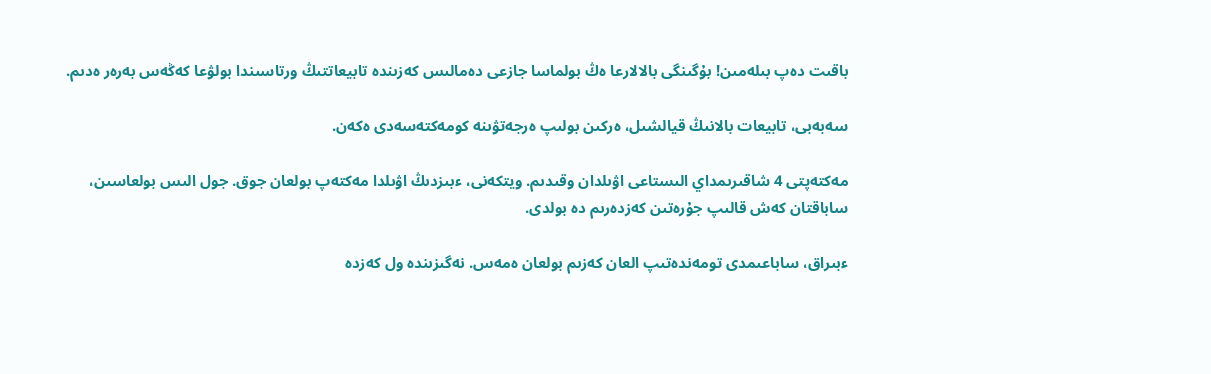باقىت دەپ بىلەمىن! بۇگىنگى بالالارعا ەڭ بولماسا جازعى دەمالىس كەزىندە تابيعاتتىڭ ورتاسىندا بولۋعا كەڭەس بەرەر ەدىم.

سەبەبى، تابيعات بالانىڭ قيالشىل، ەركىن بولىپ ەرجەتۋىنە كومەكتەسەدى ەكەن.

مەكتەپتى 4 شاقىرىمداي الىستاعى اۋىلدان وقىدىم. ويتكەنى، ءبىزدىڭ اۋىلدا مەكتەپ بولعان جوق. جول الىس بولعاسىن، ساباقتان كەش قالىپ جۇرەتىن كەزدەرىم دە بولدى.

ءبىراق، ساباعىمدى تومەندەتىپ العان كەزىم بولعان ەمەس. نەگىزىندە ول كەزدە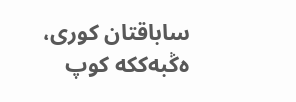ساباقتان كورى، ەڭبەككە كوپ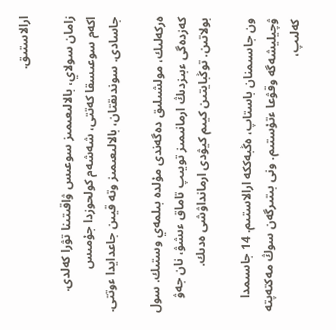ارالاستىق.

زامان سولاي، بالالىعىمىز سوعىس ۋاقىتىنا تۋرا كەلدى. اكەم سوعىسقا كەتتى، شەشەم كولحوزدا جۇمىس جاسادى. سوندىقتان، بالالىعىمىز وتە قيىن جاعدايدا ءوتتى.

ەركەلىك، مولشىلىق دەگەندى مۇلدە بىلمەي وستىك. سول كەزدەگى ءبىزدىڭ ارمانىمىز تويىپ تاماق ءىشۋ، نان جەۋ بولاتىن. توڭبايتىن كيىم كيۋدى ارمانداۋشى ەدىك.

ون جاسىمنان باستاپ، ەڭبەككە ارالاستىم. 14 جاسىمدا ۋچيليشەگە وقۋعا ءتۇستىم. ونى بىتىرگەن سوڭ مەكتەپتە كەلىپ،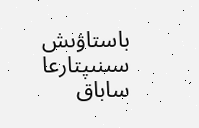باستاۋىش سىنىپتارعا ساباق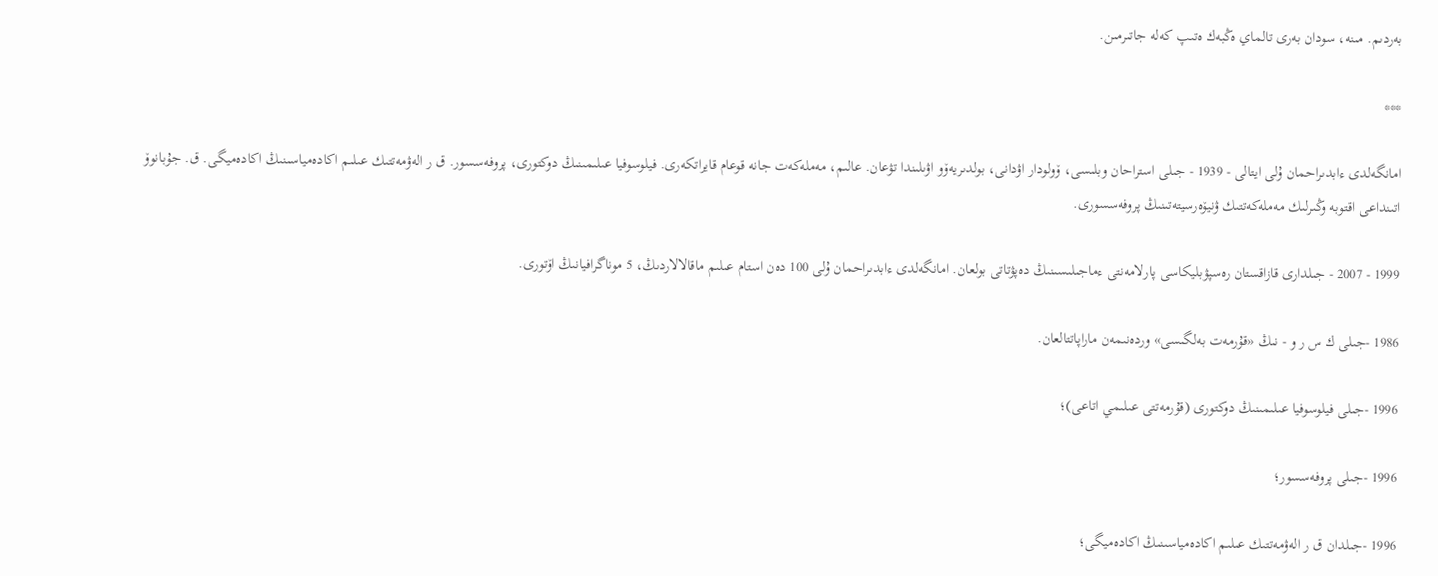بەردىم. مىنە، سودان بەرى تالماي ەڭبەك ەتىپ كەلە جاتىرمىن.

***

امانگەلدى ءابدىراحمان ۇلى ايتالى - 1939 - جىلى استراحان وبلىسى، ۆولودار اۋدانى، بولدىريەۆو اۋىلىندا تۋعان. عالىم، مەملەكەت جانە قوعام قايراتكەرى. فيلوسوفيا عىلىمىنىڭ دوكتورى، پروفەسسور. ق ر الەۋمەتتىك عىلىم اكادەمياسىنىڭ اكادەميگى. ق. جۇبانوۆ اتىنداعى اقتوبە وڭىرلىك مەملەكەتتىك ۋنيۆەرسيتەتىنىڭ پروفەسسورى.

1999 - 2007 - جىلدارى قازاقستان رەسپۋبليكاسى پارلامەنتى ءماجىلىسىنىڭ دەپۋتاتى بولعان. امانگەلدى ءابدىراحمان ۇلى 100 دەن استام عىلىم ماقالالاردىڭ، 5 موناگرافيانىڭ اۆتورى.

1986 -جىلى ك س ر و - نىڭ «قۇرمەت بەلگىسى» وردەنىمەن ماراپاتتالعان.

1996 -جىلى فيلوسوفيا عىلىمىنىڭ دوكتورى (قۇرمەتتى عىلىمي اتاعى)؛

1996 -جىلى پروفەسسور؛

1996 -جىلدان ق ر الەۋمەتتىك عىلىم اكادەمياسىنىڭ اكادەميگى؛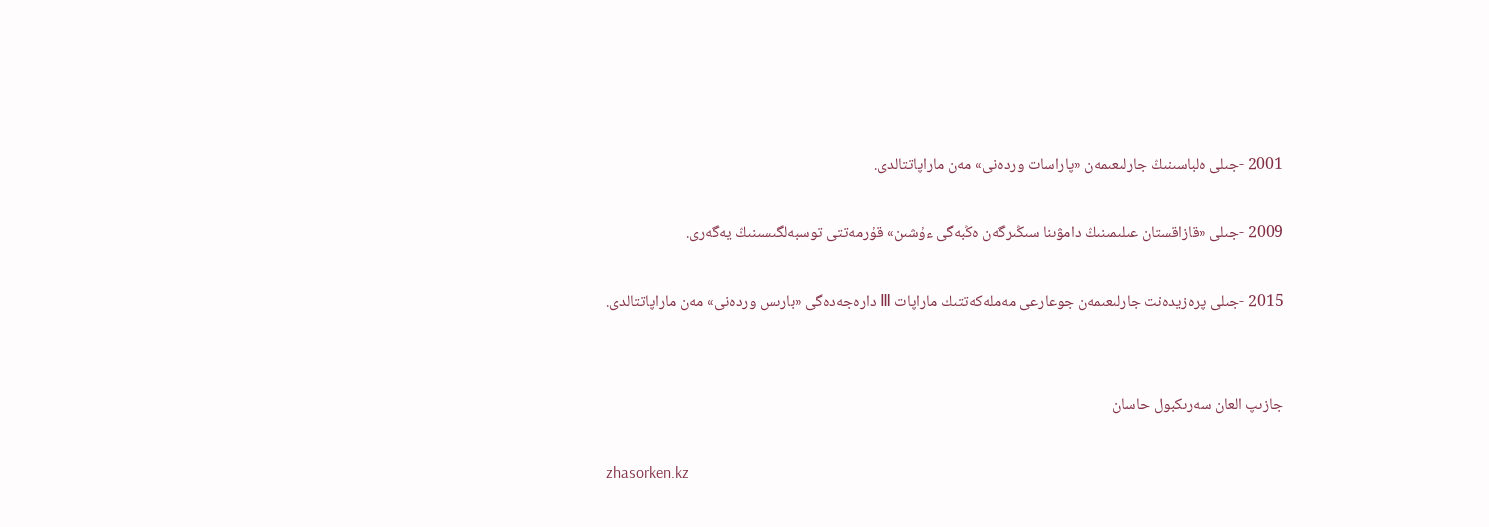2001 -جىلى ەلباسىنىڭ جارلىعىمەن «پاراسات وردەنى» مەن ماراپاتتالدى.

2009 -جىلى «قازاقستان عىلىمىنىڭ دامۋىنا سىڭىرگەن ەڭبەگى ءۇشىن» قۇرمەتتى توسبەلگىسىنىڭ يەگەرى.

2015 -جىلى پرەزيدەنت جارلىعىمەن جوعارعى مەملەكەتتىك ماراپات Ⅲ دارەجەدەگى «بارىس وردەنى» مەن ماراپاتتالدى.


جازىپ العان سەرىكبول حاسان

zhasorken.kz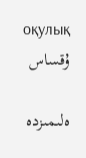оқулық
ۇقساس

ەلىمىزدە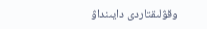وقۋلىقتاردى دايىنداۋ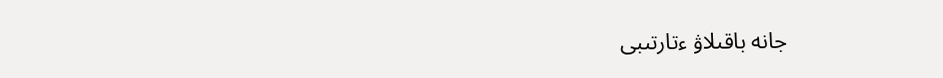جانە باقىلاۋ ءتارتىبى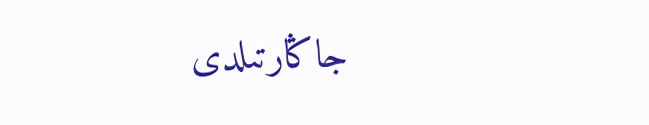جاڭارتىلدى